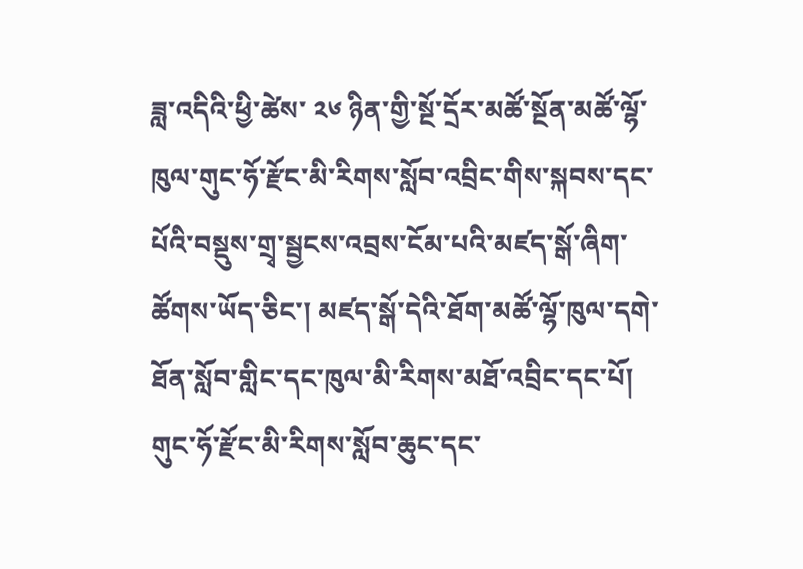ཟླ་འདིའི་ཕྱི་ཚེས་ ༢༦ ཉིན་གྱི་སྔོ་དྲོར་མཚོ་སྔོན་མཚོ་ལྷོ་ཁུལ་གུང་ཧོ་རྫོང་མི་རིགས་སློབ་འབྲིང་གིས་སྐབས་དང་པོའི་བསྡུས་གྲྭ་སྦྱངས་འབྲས་ངོམ་པའི་མཛད་སྒོ་ཞིག་ཚོགས་ཡོད་ཅིང་། མཛད་སྒོ་དེའི་ཐོག་མཚོ་ལྷོ་ཁུལ་དགེ་ཐོན་སློབ་གླིང་དང་ཁུལ་མི་རིགས་མཐོ་འབྲིང་དང་པོ། གུང་ཧོ་རྫོང་མི་རིགས་སློབ་ཆུང་དང་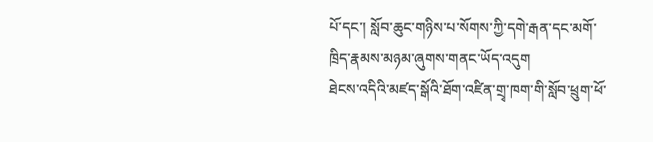པོ་དང་། སློབ་ཆུང་གཉིས་པ་སོགས་ཀྱི་དགེ་རྒན་དང་མགོ་ཁྲིད་རྣམས་མཉམ་ཞུགས་གནང་ཡོད་འདུག
ཐེངས་འདིའི་མཛད་སྒོའི་ཐོག་འཛིན་གྲྭ་ཁག་གི་སློབ་ཕྲུག་ཕོ་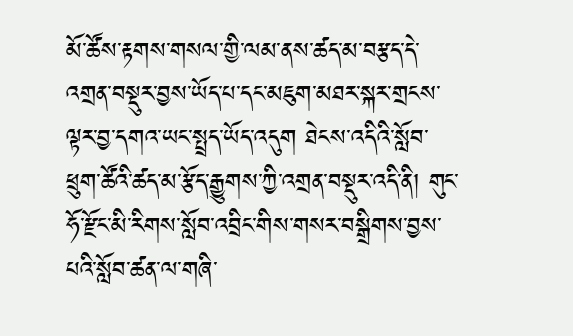མོ་ཚོས་རྟགས་གསལ་གྱི་ལམ་ནས་ཚད་མ་བརྩད་དེ་འགྲན་བསྡུར་བྱས་ཡོད་པ་དང་མཇུག་མཐར་སྐར་གྲངས་ལྟར་བྱ་དགའ་ཡང་སྤྲད་ཡོད་འདུག ཐེངས་འདིའི་སློབ་ཕྲུག་ཚོའི་ཚད་མ་རྩོད་རྒྱུགས་ཀྱི་འགྲན་བསྡུར་འདི་ནི། གུང་ཧོ་རྫོང་མི་རིགས་སློབ་འབྲིང་གིས་གསར་བསྒྲིགས་བྱས་པའི་སློབ་ཚན་ལ་གཞི་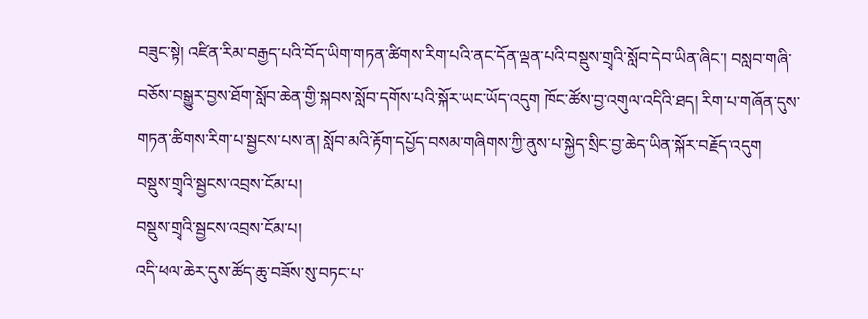བཟུང་སྟེ། འཛིན་རིམ་བརྒྱད་པའི་བོད་ཡིག་གཏན་ཚིགས་རིག་པའི་ནང་དོན་ལྡན་པའི་བསྡུས་གྲྭའི་སློབ་དེབ་ཡིན་ཞིང་། བསླབ་གཞི་བཅོས་བསྒྱུར་བྱས་ཐོག་སློབ་ཆེན་གྱི་སྐབས་སློབ་དགོས་པའི་སྐོར་ཡང་ཡོད་འདུག ཁོང་ཚོས་བྱ་འགུལ་འདིའི་ཐད། རིག་པ་གཞོན་དུས་གཏན་ཚིགས་རིག་པ་སྦྱངས་པས་ན། སློབ་མའི་རྟོག་དཔྱོད་བསམ་གཞིགས་ཀྱི་ནུས་པ་སྐྱེད་སྲིང་བྱ་ཆེད་ཡིན་སྐོར་བརྗོད་འདུག
བསྡུས་གྲྭའི་སྦྱངས་འབྲས་ངོམ་པ།
བསྡུས་གྲྭའི་སྦྱངས་འབྲས་ངོམ་པ།
འདི་ཕལ་ཆེར་དུས་ཚོད་ཆུ་བཟོས་སུ་བཏང་པ་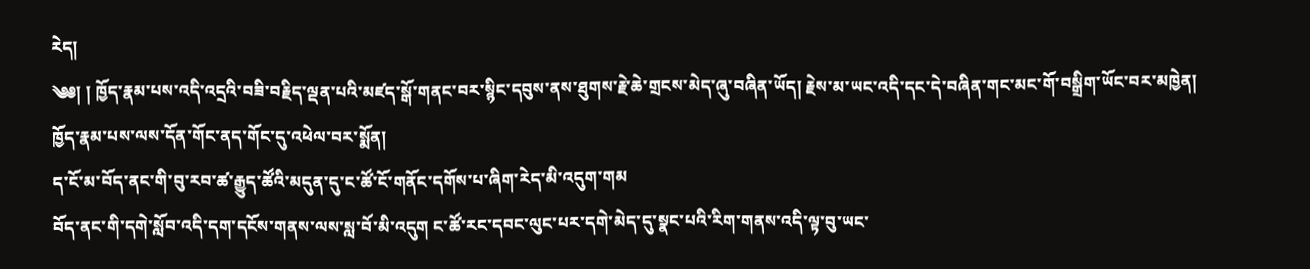རེད།
༄༅། ། ཁྱོད་རྣམ་པས་འདི་འདྲའི་བཟི་བརྗིད་ལྡན་པའི་མཛད་སྒོ་གནང་བར་སྙིང་དབུས་ནས་ཐུགས་རྗེ་ཆེ་གྲངས་མེད་ཞུ་བཞིན་ཡོད། རྗེས་མ་ཡང་འདི་དང་དེ་བཞིན་གང་མང་གོ་བསྒྲིག་ཡོང་བར་མཁྱེན། ཁྱོད་རྣམ་པས་ལས་དོན་གོང་ནད་གོང་དུ་འཕེལ་བར་སྨོན།
ད་ངོ་མ་བོད་ནང་གི་བུ་རབ་ཚ་རྒྱུད་ཚོའི་མདུན་དུ་ང་ཚོ་ངོ་གནོང་དགོས་པ་ཞིག་རེད་མི་འདུག་གམ
བོད་ནང་གི་དགེ་སློབ་འདི་དག་དངོས་གནས་ལས་སླ་བོ་མི་འདུག ང་ཚོ་རང་དབང་ལུང་པར་དགེ་མེད་དུ་སྣང་པའི་རིག་གནས་འདི་ལྟ་བུ་ཡང་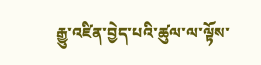རྒྱུ་འཛིན་བྱེད་པའི་ཚུལ་ལ་ལྟོས་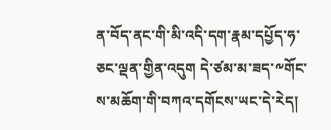ན་བོད་ནང་གི་མི་འདི་དག་རྣམ་དཔྱོད་ཧ་ཅང་ལྡན་གྱིན་འདུག དེ་ཙམ་མ་ཟད་༸གོང་ས་མཆོག་གི་བཀའ་དགོངས་ཡང་དེ་རེད།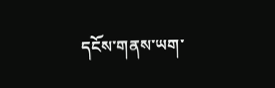དངོས་གནས་ཡག་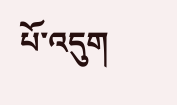པོ་འདུག